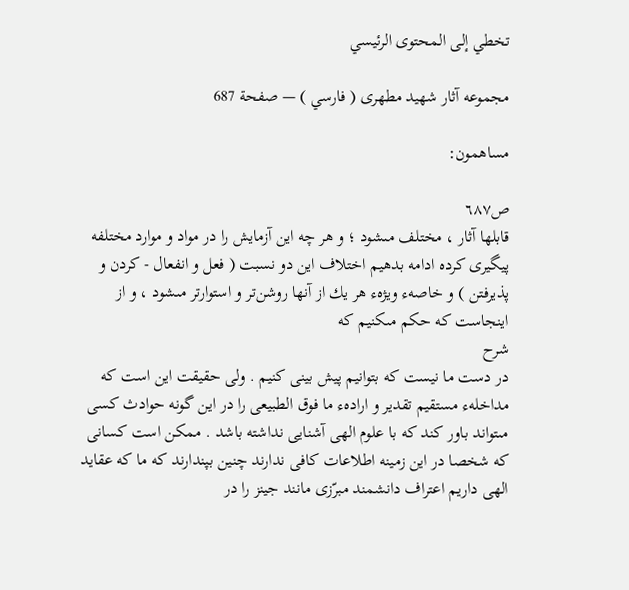تخطي إلى المحتوى الرئيسي

مجموعه آثار شهيد مطهرى ( فارسي ) — صفحة 687

مساهمون:

ص٦٨٧
قابلها آثار ، مختلف مىشود ؛ و هر چه اين آزمايش را در مواد و موارد مختلفه پيگيرى كرده ادامه بدهيم اختلاف اين دو نسبت ( فعل و انفعال - كردن و پذيرفتن ) و خاصهء ويژهء هر يك از آنها روشن‌تر و استوارتر مىشود ، و از اينجاست كه حكم مىكنيم كه
شرح
در دست ما نيست كه بتوانيم پيش بينى كنيم . ولى حقيقت اين است كه مداخلهء مستقيم تقدير و ارادهء ما فوق الطبيعى را در اين گونه حوادث كسى مىتواند باور كند كه با علوم الهى آشنايى نداشته باشد . ممكن است كسانى كه شخصا در اين زمينه اطلاعات كافى ندارند چنين بپندارند كه ما كه عقايد الهى داريم اعتراف دانشمند مبرّزى مانند جينز را در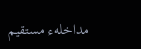مداخلهء مستقيم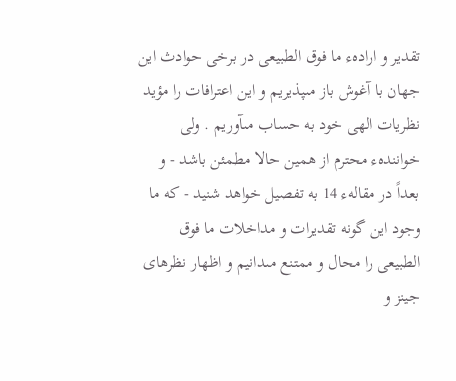تقدير و ارادهء ما فوق الطبيعى در برخى حوادث اين جهان با آغوش باز مىپذيريم و اين اعترافات را مؤيد نظريات الهى خود به حساب مىآوريم . ولى خوانندهء محترم از همين حالا مطمئن باشد - و بعداً در مقالهء 14 به تفصيل خواهد شنيد - كه ما وجود اين گونه تقديرات و مداخلات ما فوق الطبيعى را محال و ممتنع مىدانيم و اظهار نظرهاى جينز و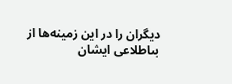ديگران را در اين زمينه‌ها از بىاطلاعى ايشان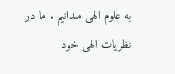به علوم الهى مىدانيم . ما در نظريات الهى خود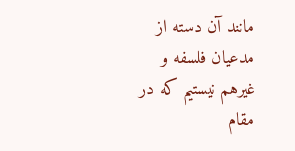مانند آن دسته از مدعيان فلسفه و غيرهم نيستيم كه در مقام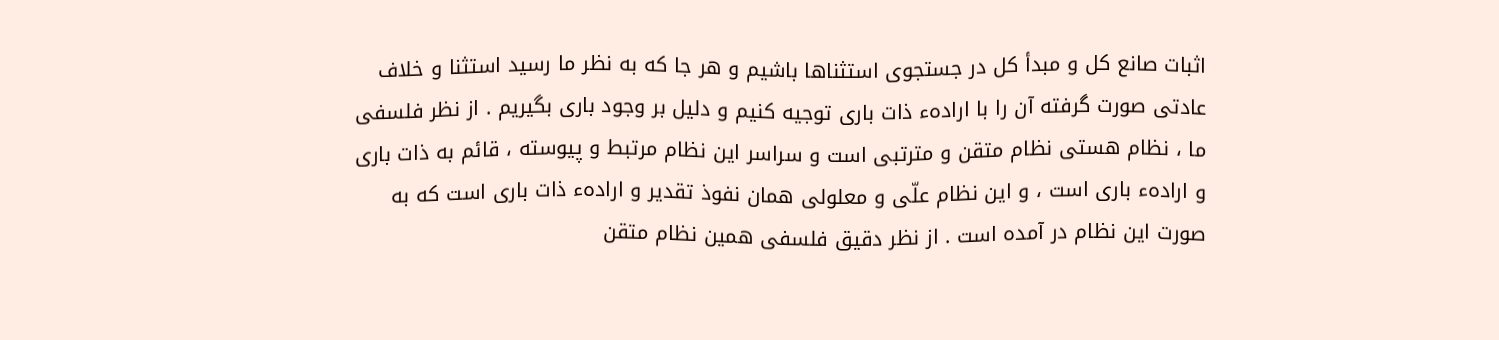اثبات صانع كل و مبدأ كل در جستجوى استثناها باشيم و هر جا كه به نظر ما رسيد استثنا و خلاف عادتى صورت گرفته آن را با ارادهء ذات بارى توجيه كنيم و دليل بر وجود بارى بگيريم . از نظر فلسفى ما ، نظام هستى نظام متقن و مترتبى است و سراسر اين نظام مرتبط و پيوسته ، قائم به ذات بارى و ارادهء بارى است ، و اين نظام علّى و معلولى همان نفوذ تقدير و ارادهء ذات بارى است كه به صورت اين نظام در آمده است . از نظر دقيق فلسفى همين نظام متقن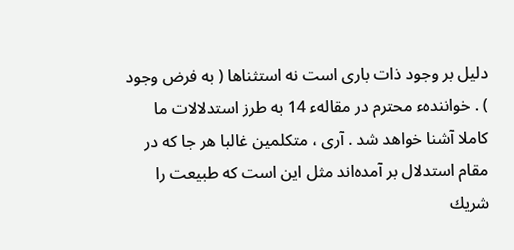دليل بر وجود ذات بارى است نه استثناها ( به فرض وجود ) . خوانندهء محترم در مقالهء 14 به طرز استدلالات ما كاملا آشنا خواهد شد . آرى ، متكلمين غالبا هر جا كه در مقام استدلال بر آمده‌اند مثل اين است كه طبيعت را شريك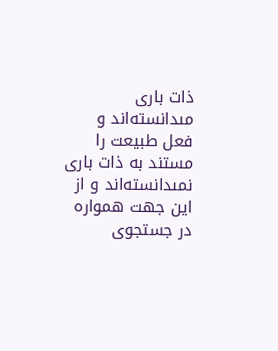ذات بارى مىدانسته‌اند و فعل طبيعت را مستند به ذات بارى نمىدانسته‌اند و از اين جهت همواره در جستجوى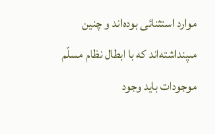موارد استثنائى بوده‌اند و چنين مىپنداشته‌اند كه با ابطال نظام مسلّم موجودات بايد وجود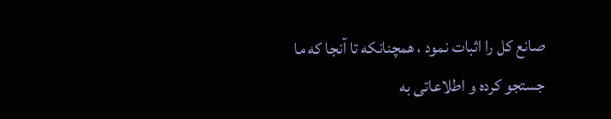صانع كل را اثبات نمود ، همچنانكه تا آنجا كه ما جستجو كرده و اطلاعاتى به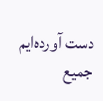دست آورده‌ايم جميع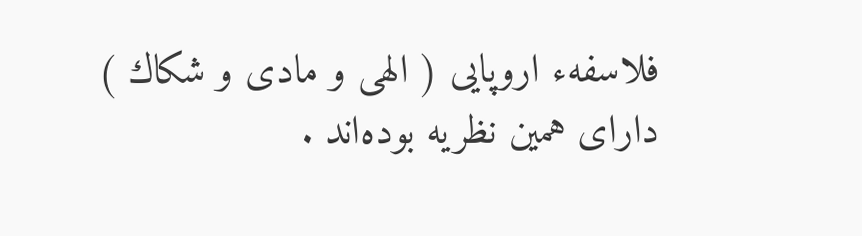فلاسفهء اروپايى ( الهى و مادى و شكاك ) داراى همين نظريه بوده‌اند .